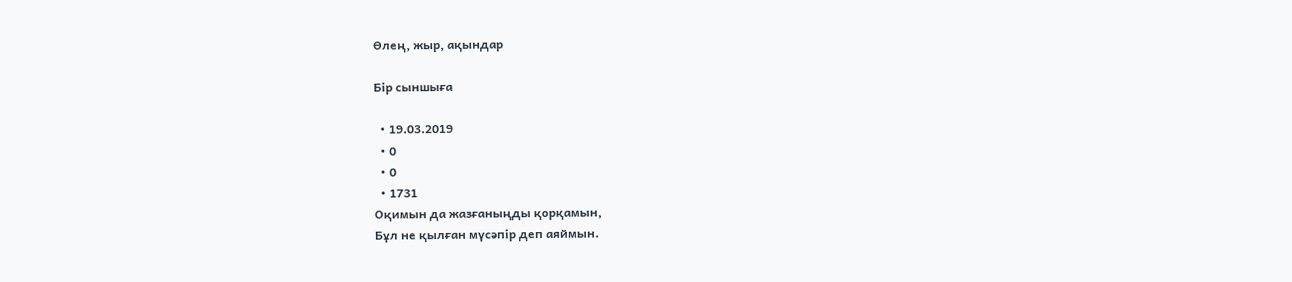Өлең, жыр, ақындар

Бір сыншыға

  • 19.03.2019
  • 0
  • 0
  • 1731
Оқимын да жазғаныңды қорқамын,
Бұл не қылған мүсәпір деп аяймын.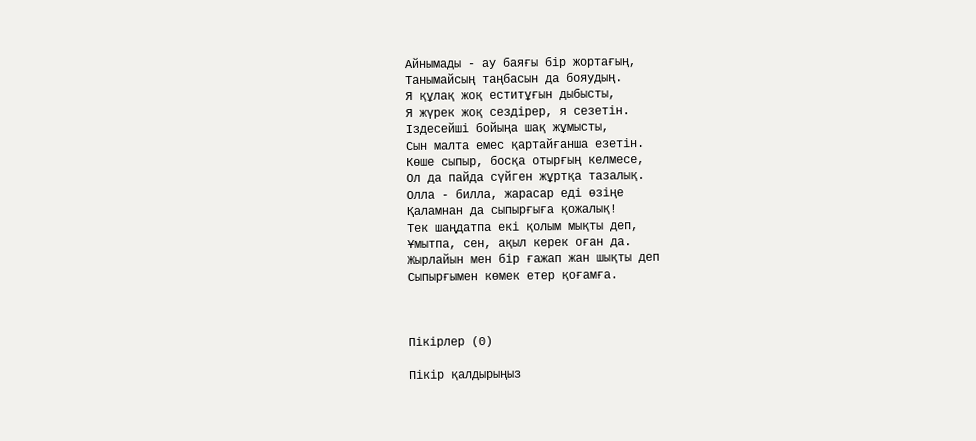Айнымады - ау баяғы бір жортағың,
Танымайсың таңбасын да бояудың.
Я құлақ жоқ еститұғын дыбысты,
Я жүрек жоқ сездірер, я сезетін.
Іздесейші бойыңа шақ жұмысты,
Сын малта емес қартайғанша езетін.
Көше сыпыр, босқа отырғың келмесе,
Ол да пайда сүйген жұртқа тазалық.
Олла - билла, жарасар еді өзіңе
Қаламнан да сыпырғыға қожалық!
Тек шаңдатпа екі қолым мықты деп,
Ұмытпа, сен, ақыл керек оған да.
Жырлайын мен бір ғажап жан шықты деп
Сыпырғымен көмек етер қоғамға.



Пікірлер (0)

Пікір қалдырыңыз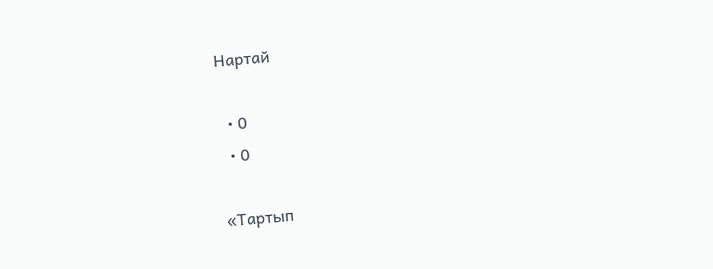Нартай

  • 0
  • 0

«Тартып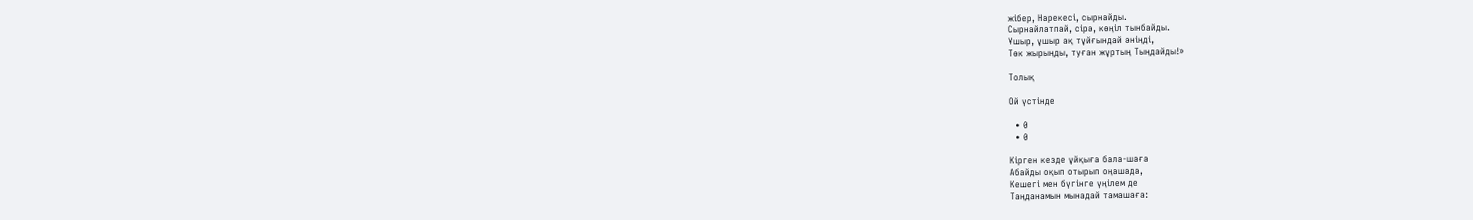жібер, Нарекесі, сырнайды.
Сырнайлатпай, сірә, көңіл тынбайды.
Ұшыр, ұшыр ақ тұйғындай әніңді,
Төк жырыңды, туған жұртың Тыңдайды!»

Толық

Ой үстінде

  • 0
  • 0

Кірген кезде ұйқыға бала-шаға
Абайды оқып отырып оңашада,
Кешегі мен бүгінге үңілем де
Таңданамын мынадай тамашаға: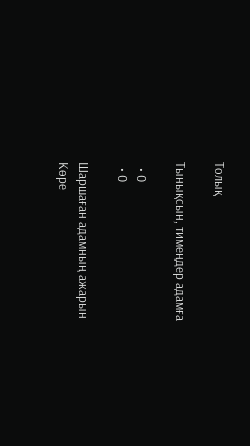Толық

Тынықсын, тимеңдер адамға

  • 0
  • 0

Шаршаған адамның ажарын
Көре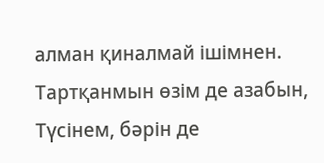алман қиналмай ішімнен.
Тартқанмын өзім де азабын,
Түсінем, бәрін де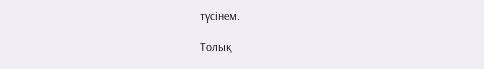түсінем.

Толық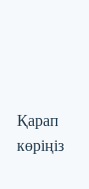Қарап көріңіз